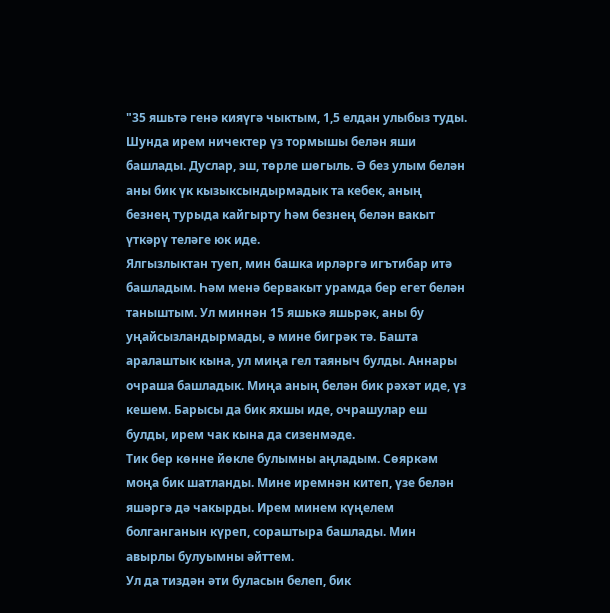"35 яшьтә генә кияүгә чыктым, 1,5 елдан улыбыз туды. Шунда ирем ничектер үз тормышы белән яши башлады. Дуслар, эш, төрле шөгыль. Ә без улым белән аны бик үк кызыксындырмадык та кебек, аның безнең турыда кайгырту һәм безнең белән вакыт үткәрү теләге юк иде.
Ялгызлыктан туеп, мин башка ирләргә игътибар итә башладым. Һәм менә бервакыт урамда бер егет белән таныштым. Ул миннән 15 яшькә яшьрәк, аны бу уңайсызландырмады, ә мине бигрәк тә. Башта аралаштык кына, ул миңа гел таяныч булды. Аннары очраша башладык. Миңа аның белән бик рәхәт иде, үз кешем. Барысы да бик яхшы иде, очрашулар еш булды, ирем чак кына да сизенмәде.
Тик бер көнне йөкле булымны аңладым. Сөяркәм моңа бик шатланды. Мине иремнән китеп, үзе белән яшәргә дә чакырды. Ирем минем күңелем болганганын күреп, сораштыра башлады. Мин авырлы булуымны әйттем.
Ул да тиздән әти буласын белеп, бик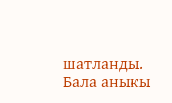шатланды. Бала аныкы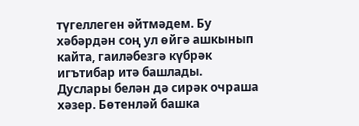түгеллеген әйтмәдем. Бу хәбәрдән соң ул өйгә ашкынып кайта, гаиләбезгә күбрәк игътибар итә башлады. Дуслары белән дә сирәк очраша хәзер. Бөтенләй башка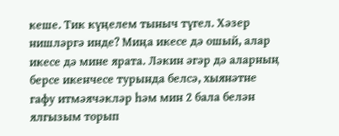кеше. Тик күңелем тыныч түгел. Хәзер нишләргә инде? Миңа икесе дә ошый, алар икесе дә мине ярата. Ләкин әгәр дә аларның берсе икенчесе турында белсә, хыянәтне гафу итмәячәкләр һәм мин 2 бала белән ялгызым торып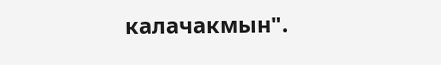калачакмын".